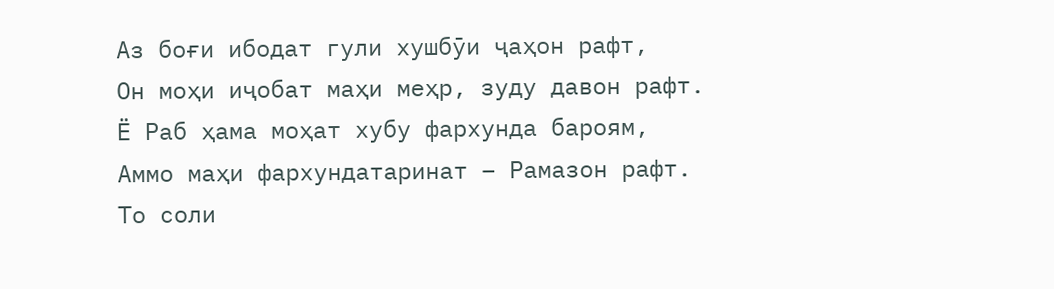Аз боғи ибодат гули хушбӯи ҷаҳон рафт,
Он моҳи иҷобат маҳи меҳр, зуду давон рафт.
Ё Раб ҳама моҳат хубу фархунда бароям,
Аммо маҳи фархундатаринат – Рамазон рафт.
То соли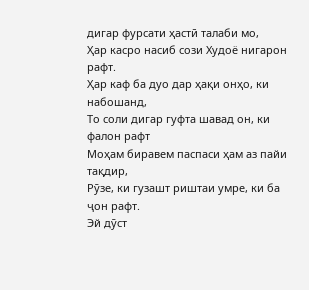дигар фурсати ҳастӣ талаби мо,
Ҳар касро насиб сози Худоё нигарон рафт.
Ҳар каф ба дуо дар ҳақи онҳо, ки набошанд,
То соли дигар гуфта шавад он, ки фалон рафт
Моҳам биравем паспаси ҳам аз пайи тақдир,
Рӯзе, ки гузашт риштаи умре, ки ба ҷон рафт.
Эй дӯст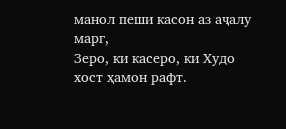манол пеши касон аз аҷалу марг,
Зеро, ки касеро, ки Худо хост ҳамон рафт.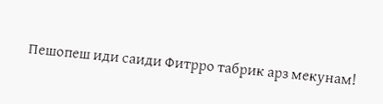Пешопеш иди саиди Фитрро табрик арз мекунам!